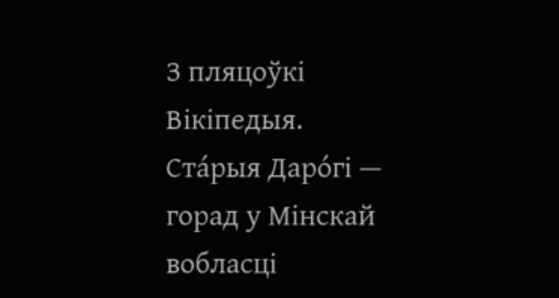З пляцоўкі Вікіпедыя.
Ста́рыя Даро́гі — горад у Мінскай вобласці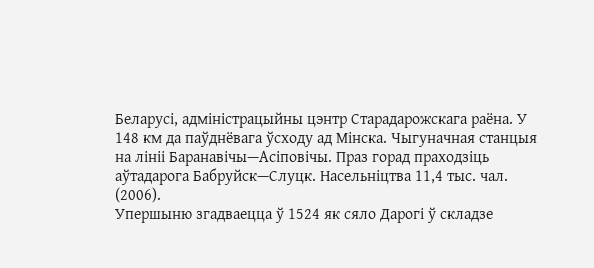Беларусі, адміністрацыйны цэнтр Старадарожскага раёна. У 148 км да паўднёвага ўсходу ад Мінска. Чыгуначная станцыя на лініі Баранавічы—Асіповічы. Праз горад праходзіць аўтадарога Бабруйск—Слуцк. Насельніцтва 11,4 тыс. чал. (2006).
Упершыню згадваецца ў 1524 як сяло Дарогі ў складзе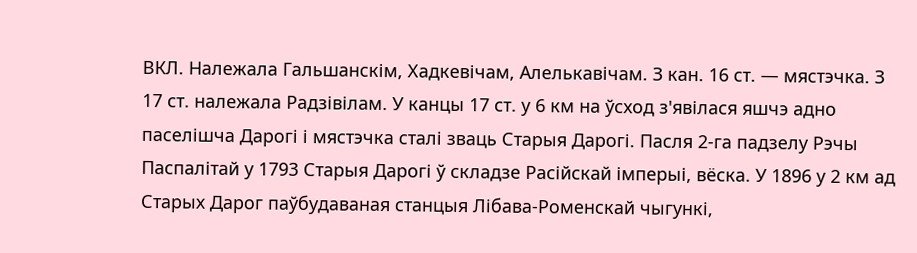ВКЛ. Належала Гальшанскім, Хадкевічам, Алелькавічам. З кан. 16 ст. — мястэчка. З 17 ст. належала Радзівілам. У канцы 17 ст. у 6 км на ўсход з'явілася яшчэ адно паселішча Дарогі і мястэчка сталі зваць Старыя Дарогі. Пасля 2-га падзелу Рэчы Паспалітай у 1793 Старыя Дарогі ў складзе Расійскай імперыі, вёска. У 1896 у 2 км ад Старых Дарог паўбудаваная станцыя Лібава-Роменскай чыгункі,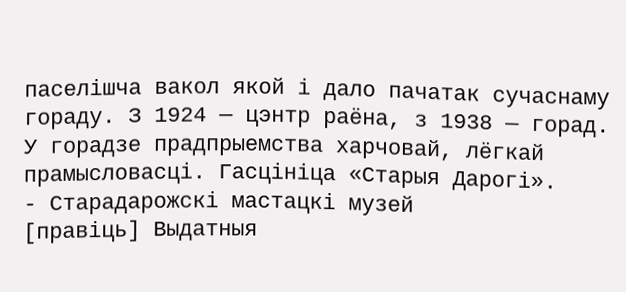паселішча вакол якой і дало пачатак сучаснаму гораду. З 1924 — цэнтр раёна, з 1938 — горад.
У горадзе прадпрыемства харчовай, лёгкай прамысловасці. Гасцініца «Старыя Дарогі».
- Старадарожскі мастацкі музей
[правіць] Выдатныя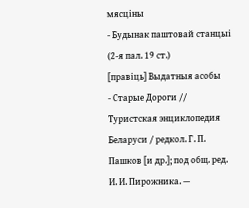мясціны
- Будынак паштовай станцыі (2-я пал. 19 ст.)
[правіць] Выдатныя асобы
- Старые Дороги // Туристская энциклопедия Беларуси / редкол. Г. П. Пашков [и др.]; под общ. ред. И. И. Пирожника. —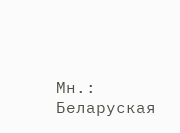Мн.: Беларуская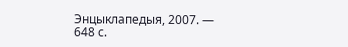Энцыклапедыя, 2007. — 648 с.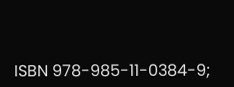ISBN 978-985-11-0384-9;